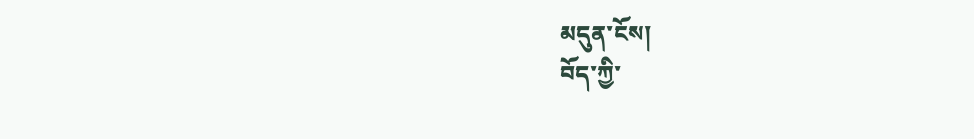མདུན་ངོས།
བོད་ཀྱི་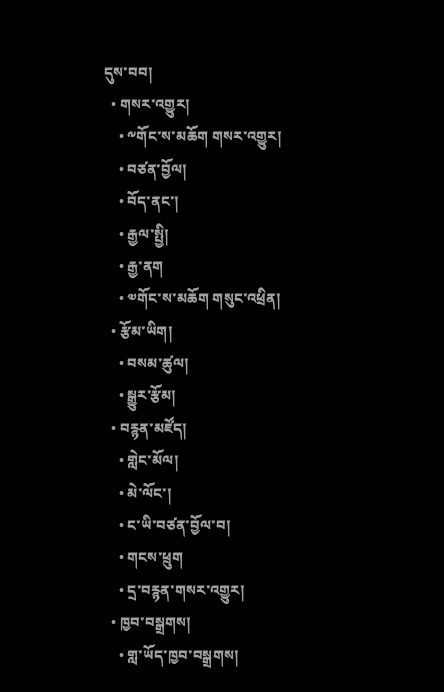དུས་བབ།
  • གསར་འགྱུར།
    • ༸གོང་ས་མཆོག གསར་འགྱུར།
    • བཙན་བྱོལ།
    • བོད་ནང་།
    • རྒྱལ་སྤྱི།
    • རྒྱ་ནག
    • ༧གོང་ས་མཆོག གསུང་འཕྲིན།
  • རྩོམ་ཡིག།
    • བསམ་ཚུལ།
    • སྒྱུར་རྩོམ།
  • བརྙན་མཛོད།
    • གླེང་མོལ།
    • མེ་ལོང་།
    • ང་ཡི་བཙན་བྱོལ་བ།
    • གངས་ཕྲུག
    • དྲ་བརྙན་གསར་འགྱུར།
  • ཁྱབ་བསྒྲགས།
    • གླ་ཡོད་ཁྱབ་བསྒྲགས།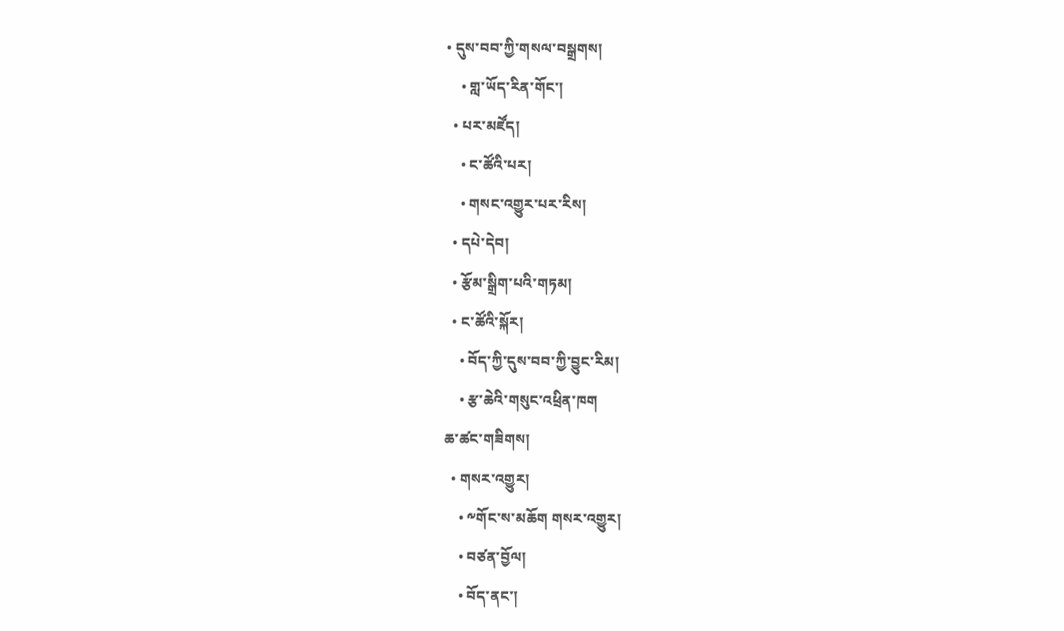• དུས་བབ་ཀྱི་གསལ་བསྒྲགས།
    • གླ་ཡོད་རིན་གོང་།
  • པར་མཛོད།
    • ང་ཚོའི་པར།
    • གསང་འགྱུར་པར་རིས།
  • དཔེ་དེབ།
  • རྩོམ་སྒྲིག་པའི་གཏམ།
  • ང་ཚོའི་སྐོར།
    • བོད་ཀྱི་དུས་བབ་ཀྱི་བྱུང་རིམ།
    • རྩ་ཆེའི་གསུང་འཕྲིན་ཁག
ཆ་ཚང་གཟིགས།
  • གསར་འགྱུར།
    • ༸གོང་ས་མཆོག གསར་འགྱུར།
    • བཙན་བྱོལ།
    • བོད་ནང་།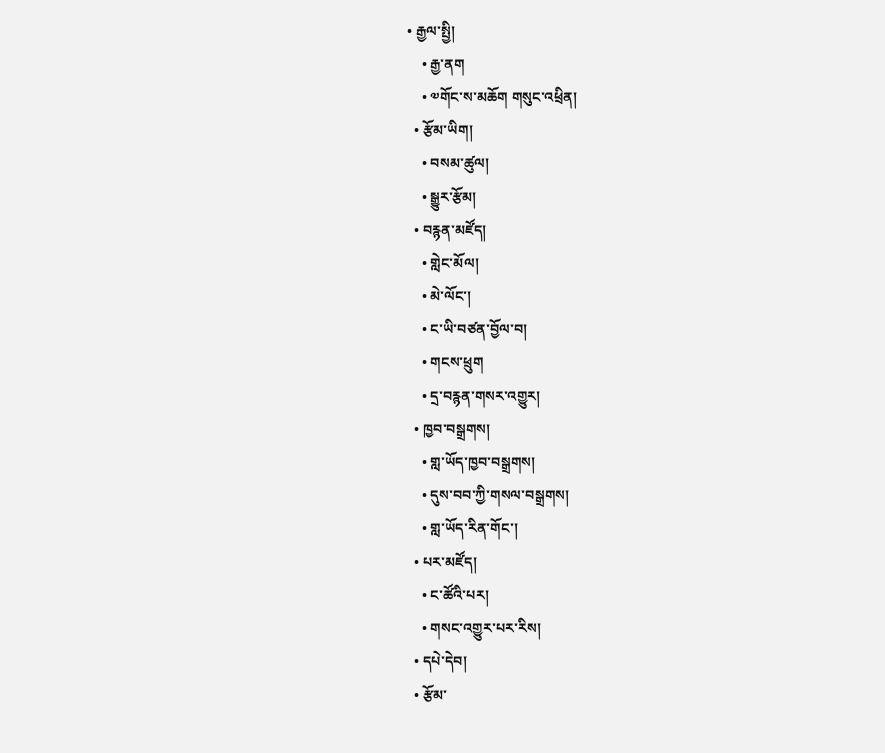• རྒྱལ་སྤྱི།
    • རྒྱ་ནག
    • ༧གོང་ས་མཆོག གསུང་འཕྲིན།
  • རྩོམ་ཡིག།
    • བསམ་ཚུལ།
    • སྒྱུར་རྩོམ།
  • བརྙན་མཛོད།
    • གླེང་མོལ།
    • མེ་ལོང་།
    • ང་ཡི་བཙན་བྱོལ་བ།
    • གངས་ཕྲུག
    • དྲ་བརྙན་གསར་འགྱུར།
  • ཁྱབ་བསྒྲགས།
    • གླ་ཡོད་ཁྱབ་བསྒྲགས།
    • དུས་བབ་ཀྱི་གསལ་བསྒྲགས།
    • གླ་ཡོད་རིན་གོང་།
  • པར་མཛོད།
    • ང་ཚོའི་པར།
    • གསང་འགྱུར་པར་རིས།
  • དཔེ་དེབ།
  • རྩོམ་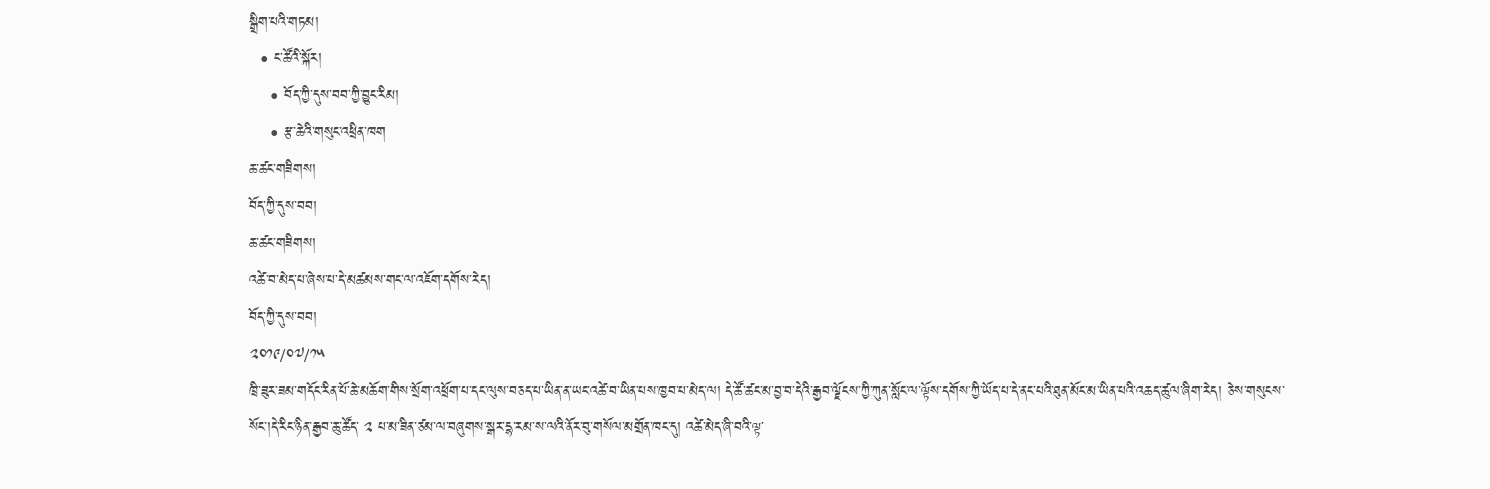སྒྲིག་པའི་གཏམ།
  • ང་ཚོའི་སྐོར།
    • བོད་ཀྱི་དུས་བབ་ཀྱི་བྱུང་རིམ།
    • རྩ་ཆེའི་གསུང་འཕྲིན་ཁག
ཆ་ཚང་གཟིགས།
བོད་ཀྱི་དུས་བབ།
ཆ་ཚང་གཟིགས།
འཚེ་བ་མེད་པ་ཞེས་པ་དེ་མཚམས་གང་ལ་འཇོག་དགོས་རེད།
བོད་ཀྱི་དུས་བབ།
༢༠༡༩/༠༧/༡༥
ཁྲི་ཟུར་ཟམ་གདོང་རིན་པོ་ཆེ་མཆོག་གིས་སྲོག་འཕྲོག་པ་དང་ལུས་བཅད་པ་ཡིན་ན་ཡང་འཚེ་བ་ཡིན་པས་ཁྱབ་པ་མེད་ལ། དེ་ཚོ་ཚང་མ་བྱ་བ་དེའི་རྒྱབ་ལྗོངས་ཀྱི་ཀུན་སློང་ལ་ལྟོས་དགོས་ཀྱི་ཡོད་པ་དེ་ནང་པའི་ཐུན་མོང་མ་ཡིན་པའི་འཆད་ཚུལ་ཞིག་རེད། ཅེས་གསུངས་སོང་།དེ་རིང་ཉིན་རྒྱབ་ཆུ་ཚོད་ ༢ པ་མ་ཟིན་ཙམ་ལ་བཞུགས་སྒར་དྷ་རམ་ས་ལའི་ནོར་བུ་གསོལ་མགྲོན་ཁང་དུ། འཚེ་མེད་ཞི་བའི་ལྟ་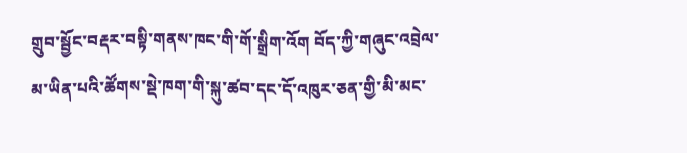གྲུབ་སྦྱོང་བརྡར་བསྟི་གནས་ཁང་གི་གོ་སྒྲིག་འོག བོད་ཀྱི་གཞུང་འབྲེལ་མ་ཡིན་པའི་ཚོགས་སྡེ་ཁག་གི་སྐུ་ཚབ་དང་དོ་འཁུར་ཅན་གྱི་མི་མང་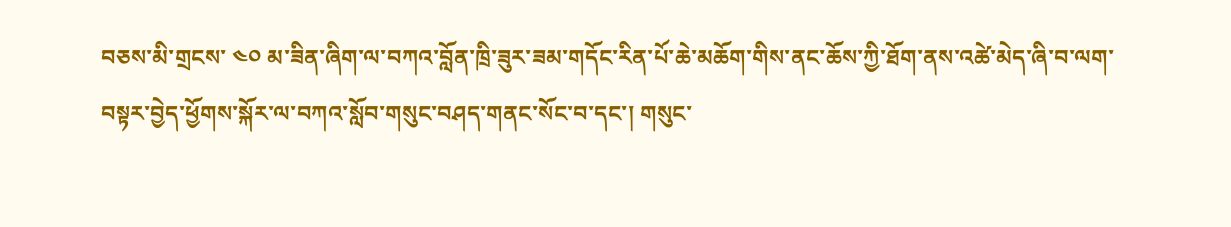བཅས་མི་གྲངས་ ༤༠ མ་ཟིན་ཞིག་ལ་བཀའ་བློན་ཁྲི་ཟུར་ཟམ་གདོང་རིན་པོ་ཆེ་མཆོག་གིས་ནང་ཆོས་ཀྱི་ཐོག་ནས་འཚེ་མེད་ཞི་བ་ལག་བསྟར་བྱེད་ཕྱོགས་སྐོར་ལ་བཀའ་སློབ་གསུང་བཤད་གནང་སོང་བ་དང་། གསུང་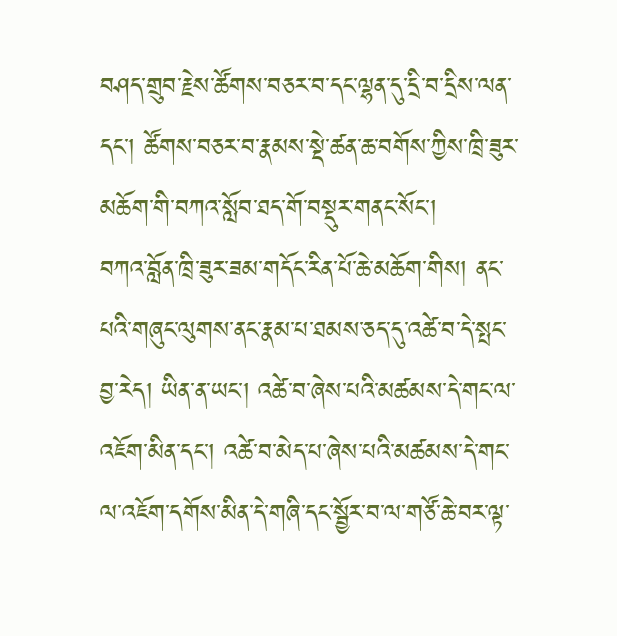བཤད་གྲུབ་རྗེས་ཚོགས་བཅར་བ་དང་ལྷན་དུ་དྲི་བ་དྲིས་ལན་དང་། ཚོགས་བཅར་བ་རྣམས་སྡེ་ཚན་ཆ་བགོས་ཀྱིས་ཁྲི་ཟུར་མཆོག་གི་བཀའ་སློབ་ཐད་གོ་བསྡུར་གནང་སོང་།
བཀའ་བློན་ཁྲི་ཟུར་ཟམ་གདོང་རིན་པོ་ཆེ་མཆོག་གིས། ནང་པའི་གཞུང་ལུགས་ནང་རྣམ་པ་ཐམས་ཅད་དུ་འཚེ་བ་དེ་སྤང་བྱ་རེད། ཡིན་ན་ཡང་། འཚེ་བ་ཞེས་པའི་མཚམས་དེ་གང་ལ་འཇོག་མིན་དང་། འཚེ་བ་མེད་པ་ཞེས་པའི་མཚམས་དེ་གང་ལ་འཇོག་དགོས་མིན་དེ་གཞི་དང་སྦྱོར་བ་ལ་གཙོ་ཆེ་བར་ལྟ་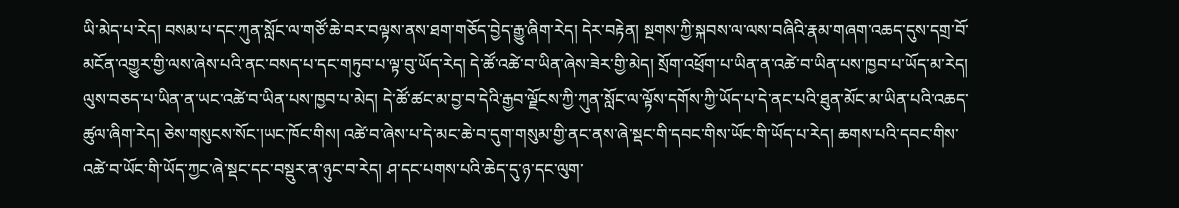ཡི་མེད་པ་རེད། བསམ་པ་དང་ཀུན་སློང་ལ་གཙོ་ཆེ་བར་བལྟས་ནས་ཐག་གཅོད་བྱེད་རྒྱུ་ཞིག་རེད། དེར་བརྟེན། སྔགས་ཀྱི་སྐབས་ལ་ལས་བཞིའི་རྣམ་གཞག་འཆད་དུས་དགྲ་བོ་མངོན་འགྱུར་གྱི་ལས་ཞེས་པའི་ནང་བསད་པ་དང་གཏུབ་པ་ལྟ་བུ་ཡོད་རེད། དེ་ཚོ་འཚེ་བ་ཡིན་ཞེས་ཟེར་གྱི་མེད། སྲོག་འཕྲོག་པ་ཡིན་ན་འཚེ་བ་ཡིན་པས་ཁྱབ་པ་ཡོད་མ་རེད། ལུས་བཅད་པ་ཡིན་ན་ཡང་འཚེ་བ་ཡིན་པས་ཁྱབ་པ་མེད། དེ་ཚོ་ཚང་མ་བྱ་བ་དེའི་རྒྱབ་ལྗོངས་ཀྱི་ཀུན་སློང་ལ་ལྟོས་དགོས་ཀྱི་ཡོད་པ་དེ་ནང་པའི་ཐུན་མོང་མ་ཡིན་པའི་འཆད་ཚུལ་ཞིག་རེད། ཅེས་གསུངས་སོང་།ཡང་ཁོང་གིས། འཚེ་བ་ཞེས་པ་དེ་མང་ཆེ་བ་དུག་གསུམ་གྱི་ནང་ནས་ཞེ་སྡང་གི་དབང་གིས་ཡོང་གི་ཡོད་པ་རེད། ཆགས་པའི་དབང་གིས་འཚེ་བ་ཡོང་གི་ཡོད་ཀྱང་ཞེ་སྡང་དང་བསྡུར་ན་ཉུང་བ་རེད། ཤ་དང་པགས་པའི་ཆེད་དུ་ཉ་དང་ལུག་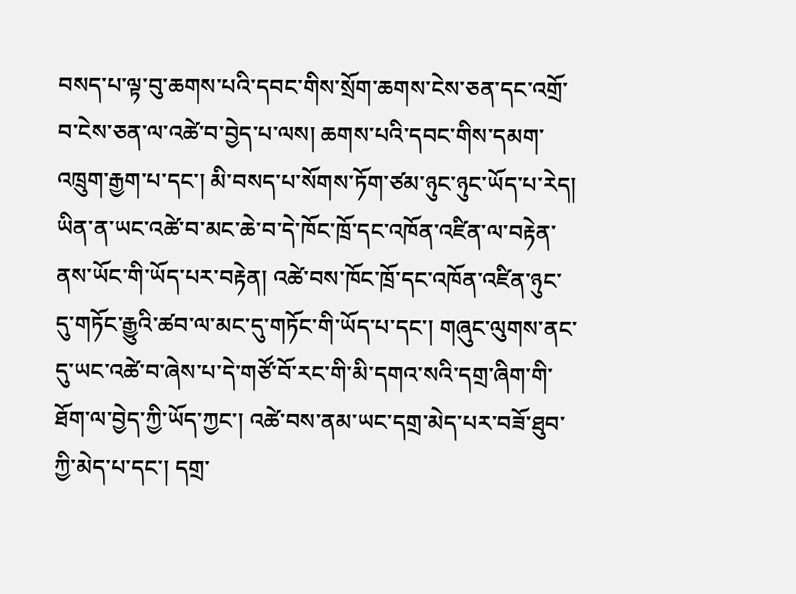བསད་པ་ལྟ་བུ་ཆགས་པའི་དབང་གིས་སྲོག་ཆགས་ངེས་ཅན་དང་འགྲོ་བ་ངེས་ཅན་ལ་འཚེ་བ་བྱེད་པ་ལས། ཆགས་པའི་དབང་གིས་དམག་འཁྲུག་རྒྱག་པ་དང་། མི་བསད་པ་སོགས་ཏོག་ཙམ་ཉུང་ཉུང་ཡོད་པ་རེད། ཡིན་ན་ཡང་འཚེ་བ་མང་ཆེ་བ་དེ་ཁོང་ཁྲོ་དང་འཁོན་འཛིན་ལ་བརྟེན་ནས་ཡོང་གི་ཡོད་པར་བརྟེན། འཚེ་བས་ཁོང་ཁྲོ་དང་འཁོན་འཛིན་ཉུང་དུ་གཏོང་རྒྱུའི་ཚབ་ལ་མང་དུ་གཏོང་གི་ཡོད་པ་དང་། གཞུང་ལུགས་ནང་དུ་ཡང་འཚེ་བ་ཞེས་པ་དེ་གཙོ་བོ་རང་གི་མི་དགའ་སའི་དགྲ་ཞིག་གི་ཐོག་ལ་བྱེད་ཀྱི་ཡོད་ཀྱང་། འཚེ་བས་ནམ་ཡང་དགྲ་མེད་པར་བཟོ་ཐུབ་ཀྱི་མེད་པ་དང་། དགྲ་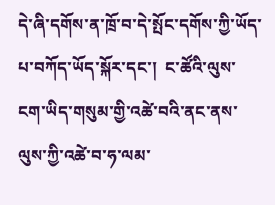དེ་ཞི་དགོས་ན་ཁྲོ་བ་དེ་སྤོང་དགོས་ཀྱི་ཡོད་པ་བཀོད་ཡོད་སྐོར་དང་།  ང་ཚོའི་ལུས་ངག་ཡིད་གསུམ་གྱི་འཚེ་བའི་ནང་ནས་ལུས་ཀྱི་འཚེ་བ་ཧ་ལམ་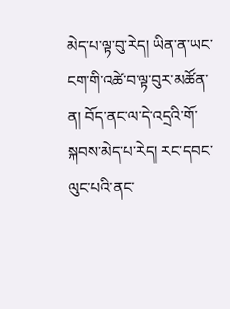མེད་པ་ལྟ་བུ་རེད། ཡིན་ན་ཡང་ངག་གི་འཚེ་བ་ལྟ་བུར་མཚོན་ན། བོད་ནང་ལ་དེ་འདྲའི་གོ་སྐབས་མེད་པ་རེད། རང་དབང་ལུང་པའི་ནང་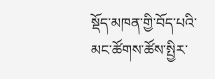སྡོད་མཁན་གྱི་བོད་པའི་མང་ཚོགས་ཚོས་སྤྱིར་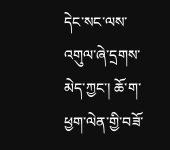དེང་སང་ལས་འགུལ་ཞེ་དྲགས་མེད་ཀྱང་། ཆོ་ག་ཕྱག་ལེན་གྱི་བཟོ་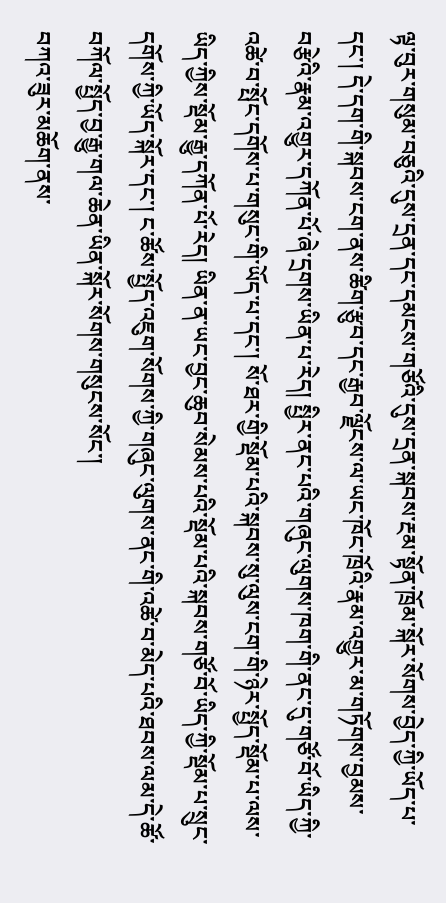ལྟ་བུར་གསུམ་བཅུའི་དུས་དྲན་དང་དམངས་གཙོའི་དུས་དྲན་སྐབས་རྔམ་སྟོན་ཁྲོམ་སྐོར་སོགས་བྱེད་ཀྱི་ཡོད་པ་དང་། དེ་དག་གི་སྐབས་ངག་ནས་ཚིག་རྩུབ་དང་རྒྱབ་ལྗོངས་ལ་ཡང་ཁོང་ཁྲོའི་རྣམ་འགྱུར་མ་གཏོགས་བྱམས་བརྩེའི་རྣམ་འགྱུར་དཀོན་པོ་ཞེ་དྲགས་ཡིན་པ་རེད། སྤྱིར་ནང་པའི་གཞུང་ལུགས་ཁག་གི་ནང་དུ་གཙོ་བོ་ཡིད་ཀྱི་འཚེ་བ་སྤོང་དགོས་པ་གསུང་གི་ཡོད་པ་དང་། སོ་ཐར་གྱི་སྡོམ་པའི་སྐབས་སུ་ལུས་ངག་གི་ཉེར་སྤྱོད་སྡོམ་པ་ལས་ཡིད་ཀྱིས་སྡོམ་རྒྱུ་དཀོན་པོ་རེད། ཡིན་ན་ཡང་བྱང་ཆུབ་སེམས་པའི་སྡོམ་པའི་སྐབས་གཙོ་བོ་ཡིད་ཀྱི་སྡོམ་པ་སྲུང་དགོས་ཀྱི་ཡོད་སྐོར་དང་། ང་ཚོས་སྤྱོད་འཇུག་སོགས་ཀྱི་གཞུང་ལུགས་ནང་གི་འཚེ་བ་མེད་པའི་ཐབས་ལམ་དེ་ཚོ་བཀོལ་སྤྱོད་བྱ་རྒྱུ་གལ་ཆེན་ཡིན་སྐོར་སོགས་གསུངས་སོང་།
བཀའ་ཟུར་མཆོག་ནས་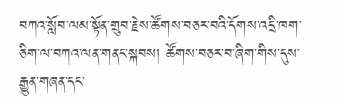བཀའ་སློབ་ལམ་སྟོན་གྲུབ་རྗེས་ཚོགས་བཅར་བའི་དོགས་འདྲི་ཁག་ཅིག་ལ་བཀའ་ལན་གནང་སྐབས། ཚོགས་བཅར་བ་ཞིག་གིས་དུས་རྒྱུན་གཞན་དང་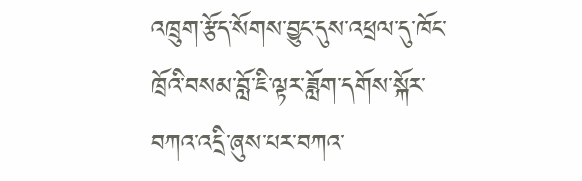འཁྲུག་རྩོད་སོགས་བྱུང་དུས་འཕྲལ་དུ་ཁོང་ཁྲོའི་བསམ་བློ་ཇི་ལྟར་ཟློག་དགོས་སྐོར་བཀའ་འདྲི་ཞུས་པར་བཀའ་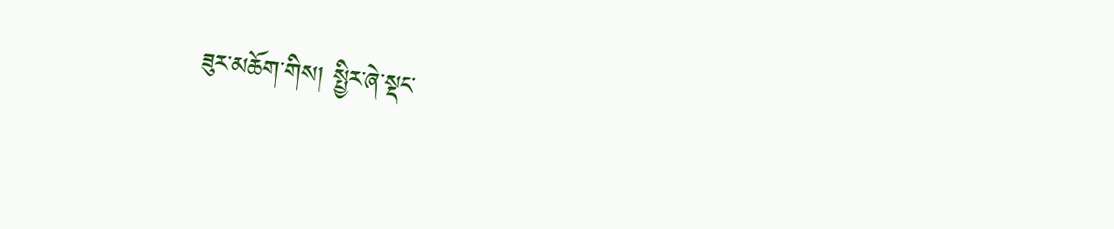ཟུར་མཆོག་གིས། སྤྱིར་ཞེ་སྡང་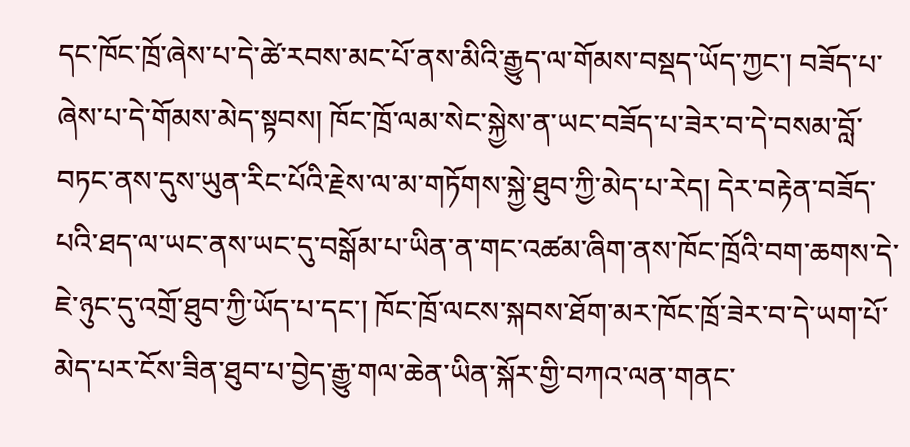དང་ཁོང་ཁྲོ་ཞེས་པ་དེ་ཚེ་རབས་མང་པོ་ནས་མིའི་རྒྱུད་ལ་གོམས་བསྡད་ཡོད་ཀྱང་། བཟོད་པ་ཞེས་པ་དེ་གོམས་མེད་སྟབས། ཁོང་ཁྲོ་ལམ་སེང་སྐྱེས་ན་ཡང་བཟོད་པ་ཟེར་བ་དེ་བསམ་བློ་བཏང་ནས་དུས་ཡུན་རིང་པོའི་རྗེས་ལ་མ་གཏོགས་སྐྱེ་ཐུབ་ཀྱི་མེད་པ་རེད། དེར་བརྟེན་བཟོད་པའི་ཐད་ལ་ཡང་ནས་ཡང་དུ་བསྒོམ་པ་ཡིན་ན་གང་འཚམ་ཞིག་ནས་ཁོང་ཁྲོའི་བག་ཆགས་དེ་ཇེ་ཉུང་དུ་འགྲོ་ཐུབ་ཀྱི་ཡོད་པ་དང་། ཁོང་ཁྲོ་ལངས་སྐབས་ཐོག་མར་ཁོང་ཁྲོ་ཟེར་བ་དེ་ཡག་པོ་མེད་པར་ངོས་ཟིན་ཐུབ་པ་བྱེད་རྒྱུ་གལ་ཆེན་ཡིན་སྐོར་གྱི་བཀའ་ལན་གནང་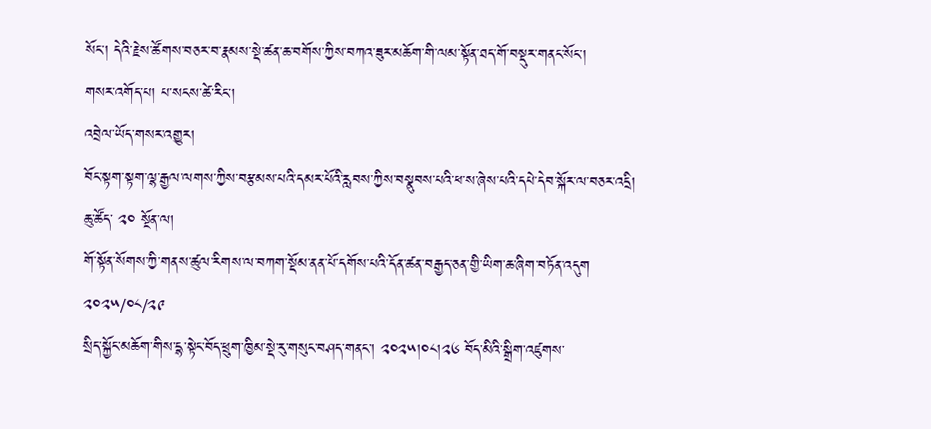སོང་། དེའི་རྗེས་ཚོགས་བཅར་བ་རྣམས་སྡེ་ཚན་ཆ་བགོས་ཀྱིས་བཀའ་ཟུར་མཆོག་གི་ལམ་སྟོན་ཐད་གོ་བསྡུར་གནང་སོང་།
གསར་འགོད་པ། པ་སངས་ཚེ་རིང་།
འབྲེལ་ཡོད་གསར་འགྱུར།
བོང་སྟག་སྟག་ལྷ་རྒྱལ་ལགས་ཀྱིས་བརྩམས་པའི་དམར་པོའི་རླབས་ཀྱིས་བསྣུབས་པའི་ཕ་ས་ཞེས་པའི་དཔེ་དེབ་སྐོར་ལ་བཅར་འདྲི།
ཆུ་ཚོད་ ༢༠ སྔོན་ལ།
གོ་སྟོན་སོགས་ཀྱི་གནས་ཚུལ་རིགས་ལ་བཀག་སྡོམ་ནན་པོ་དགོས་པའི་དོན་ཚན་བརྒྱད་ཅན་གྱི་ཡིག་ཆ་ཞིག་བཏོན་འདུག
༢༠༢༥/༠༨/༢༩
སྲིད་སྐྱོང་མཆོག་གིས་དྷ་སྟེང་བོད་ཕྲུག་ཁྱིམ་སྡེ་རུ་གསུང་བཤད་གནང་། ༢༠༢༥།༠༨།༢༦ བོད་མིའི་སྒྲིག་འཛུགས་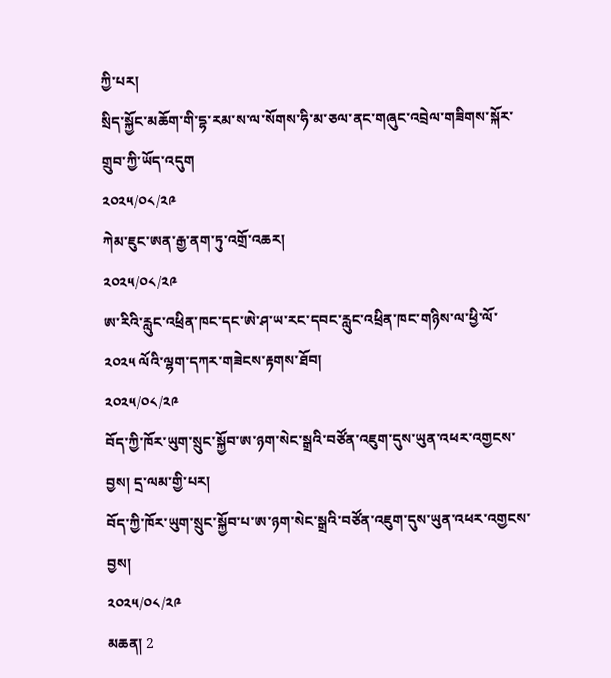ཀྱི་པར།
སྲིད་སྐྱོང་མཆོག་གི་དྷ་རམ་ས་ལ་སོགས་ཧི་མ་ཅལ་ནང་གཞུང་འབྲེལ་གཟིགས་སྐོར་གྲུབ་ཀྱི་ཡོད་འདུག
༢༠༢༥/༠༨/༢༩
ཀེམ་ཇུང་ཨན་རྒྱ་ནག་ཏུ་འགྲོ་འཆར།
༢༠༢༥/༠༨/༢༩
ཨ་རིའི་རླུང་འཕྲིན་ཁང་དང་ཨེ་ཤ་ཡ་རང་དབང་རླུང་འཕྲིན་ཁང་གཉིས་ལ་ཕྱི་ལོ་ ༢༠༢༥ ལོའི་ལྷག་དཀར་གཟེངས་རྟགས་ཐོབ།
༢༠༢༥/༠༨/༢༩
བོད་ཀྱི་ཁོར་ཡུག་སྲུང་སྐྱོབ་ཨ་ཉག་སེང་སྒྲའི་བཙོན་འཇུག་དུས་ཡུན་འཕར་འགྱངས་བྱས། དྲ་ལམ་གྱི་པར།
བོད་ཀྱི་ཁོར་ཡུག་སྲུང་སྐྱོབ་པ་ཨ་ཉག་སེང་སྒྲའི་བཙོན་འཇུག་དུས་ཡུན་འཕར་འགྱངས་བྱས།
༢༠༢༥/༠༨/༢༩
མཆན། 2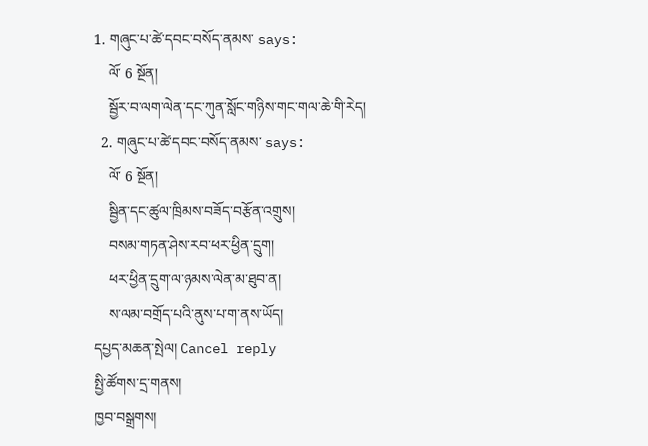1. གཞུང་པ་ཚེ་དབང་བསོད་ནམས་ says:
    ལོ་ 6 སྔོན།
    སྦྱོར་བ་ལག་ལེན་དང་ཀུན་སློང་གཉིས་གང་གལ་ཆེ་གི་རེད།
  2. གཞུང་པ་ཚེ་དབང་བསོད་ནམས་ says:
    ལོ་ 6 སྔོན།
    སྦྱིན་དང་ཚུལ་ཁྲིམས་བཟོད་བརྩོན་འགྲུས།
    བསམ་གཏན་ཤེས་རབ་ཕར་ཕྱིན་དྲུག།
    ཕར་ཕྱིན་དྲུག་ལ་ཉམས་ལེན་མ་ཐུབ་ན།
    ས་ལམ་བགྲོད་པའི་ནུས་པ་ག་ནས་ཡོད།
དཔྱད་མཆན་སྤེལ། Cancel reply
སྤྱི་ཚོགས་དྲ་གནས།
ཁྱབ་བསྒྲགས།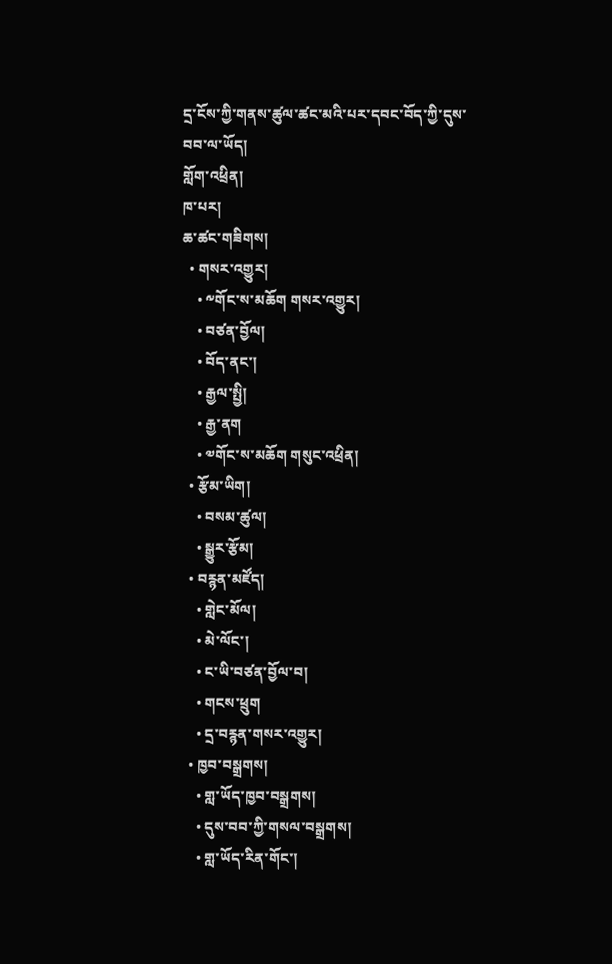དྲ་ངོས་ཀྱི་གནས་ཚུལ་ཚང་མའི་པར་དབང་བོད་ཀྱི་དུས་བབ་ལ་ཡོད།
གློག་འཕྲིན།
ཁ་པར།
ཆ་ཚང་གཟིགས།
  • གསར་འགྱུར།
    • ༸གོང་ས་མཆོག གསར་འགྱུར།
    • བཙན་བྱོལ།
    • བོད་ནང་།
    • རྒྱལ་སྤྱི།
    • རྒྱ་ནག
    • ༧གོང་ས་མཆོག གསུང་འཕྲིན།
  • རྩོམ་ཡིག།
    • བསམ་ཚུལ།
    • སྒྱུར་རྩོམ།
  • བརྙན་མཛོད།
    • གླེང་མོལ།
    • མེ་ལོང་།
    • ང་ཡི་བཙན་བྱོལ་བ།
    • གངས་ཕྲུག
    • དྲ་བརྙན་གསར་འགྱུར།
  • ཁྱབ་བསྒྲགས།
    • གླ་ཡོད་ཁྱབ་བསྒྲགས།
    • དུས་བབ་ཀྱི་གསལ་བསྒྲགས།
    • གླ་ཡོད་རིན་གོང་།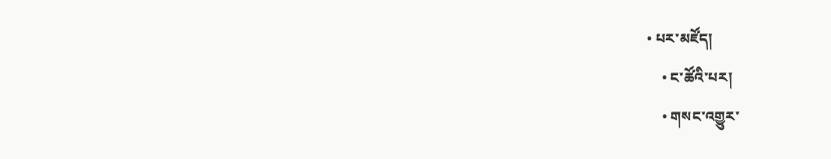• པར་མཛོད།
    • ང་ཚོའི་པར།
    • གསང་འགྱུར་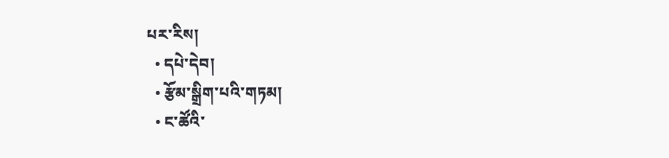པར་རིས།
  • དཔེ་དེབ།
  • རྩོམ་སྒྲིག་པའི་གཏམ།
  • ང་ཚོའི་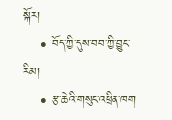སྐོར།
    • བོད་ཀྱི་དུས་བབ་ཀྱི་བྱུང་རིམ།
    • རྩ་ཆེའི་གསུང་འཕྲིན་ཁག